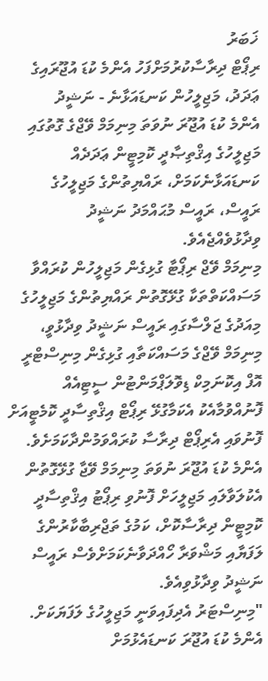ޚަބަރު
ރިޕޯޓް ދިރާސާކުރުމަށްފަހު އެންމެ ކުޑަ އުޖޫރައިގެ ޢަދަދު، މަޖިލީހުން ކަނޑައަޅާނެ - ނަޝީދު
އެންމެ ކުޑަ އުޖޫރަ ނުވަތަ މިނިމަމް ވޭޖްގެ ގޮތުގައި މަޖިލީހުގެ އިޤްތިޞާދީ ކޮމިޓީން ޢަދަދެއް ކަނޑައަޅާނެކަމަށް، ރައްޔިތުންގެ މަޖިލީހުގެ ރައީސް، ރައީސް މުޙައްމަދު ނަޝީދު ވިދާޅުވެއްޖެއެވެ.
މިނިމަމް ވޭޖް ރިޕޯޓާ ގުޅިގެން މަޖިލީހުން ކުރައްވާ މަސައްކަތްތަކާ ގުޅޭގޮތުން ރައްޔިތުންގެ މަޖިލީހުގެ މިއަދުގެ ޖަލްސާގައި ރައީސް ނަޝީދު ވިދާޅުވީ، މިނިމަމް ވޭޖްގެ މަސައްކަތާއި ގުޅިގެން މިނިސްޓްރީ އޮފް އިކޮނަމިކް ޑިވޮލަޕްމަންޓުން ސީޓިއެއް ފޮނުއްވުމާއެކު އެކަމާގުޅޭ ރިޕޯޓް އިޤްތިސާދީ ކޮމެޓީއަށް ފޮނުވައި އެރިޕޯޓް ދިރާސާ ކުރައްވަމުންދާކަމަށެވެ.
އެންމެ ކުޑަ އުޖޫރަ ނުވަތަ މިނިމަމް ވޭޖާ ގުޅޭގޮތުން އެކުލަވާލައި މަޖިލީހަށް ފޮނުވި ރިޕޯޓު އިޤްތިސާދީ ކޮމިޓީން ދިރާސާކޮށް، ކަމުގެ ތަޖްރިބާކާރުންގެ ލަފަޔާއި މަޝްވަރާ ހޯއްދަވާނެކަމަށްވެސް ރައީސް ނަޝީދު ވިދާޅުވިއެވެ.
"މިނިސްޓަރު އެދިފައިވަނީ މަޖިލީހުގެ ލަފަޔަކަށް. އެންމެ ކުޑަ އުޖޫރަ ކަނޑައެޅުމަށް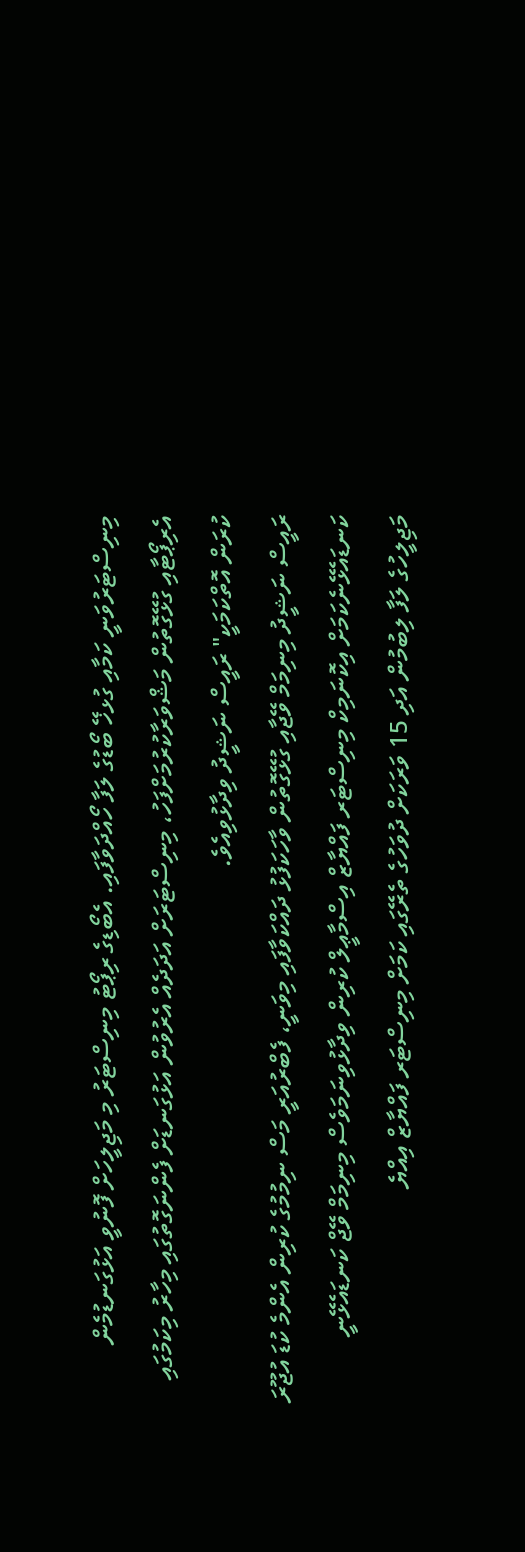މިނިސްޓަރުވަނީ ކަމާއި ގުޅޚޭ ބޯޑުގެ ލަފާ ހޯއްދަވާފައި. އެބޯޑިގެ ރިޕޯޓު މިނިސްޓަރު މި މަޖިލީހަށް ފޮނުވީ އަޅުގަނޑުމެން އެރިޕޯޓާއި ގުޅޭގޮތުން މަޝްވަރާކުރުމަށްފަހު، މިނިސްޓަރަށް އަދަދެއް އެރުވުން އަޅުގަނޑަށް ފެންނަގޮތުގައި މިހާރު މިކަމުގައި ކުރަން އޮތްކަމަކީ" ރައީސް ނަޝީދު ވިދާޅުވިއެވެ.
ރައީސް ނަޝީދު މިނިމަމް ވޭޖާއި ގުޅޭގޮތުން ވާހަކަފުޅު ދައްކަވާފައި މިވަނީ، ފެބްރުއަރީ މަސް ނިމުމުގެ ކުރިން އެންމެ ކުޑަ އުޖޫރަ ކަނޑައެޅޭނެކަމަށް އިކޮނަމިކް މިނިސްޓަރ ފައްޔާޒް އިސްމާޢީލް ކުރިން ވިދާޅުވިނަމަވެސް މިނިމަމް ވޭޖް ކަނޑައެޅޭނީ މަޖިލީހުގެ ލަފާ ލިބުމުން އަދި 15 ވަރަކަށް ދުވަހުގެ ތެރޭގައި ކަމަށް މިނިސްޓަރ ފައްޔާޒް އިއްޔެ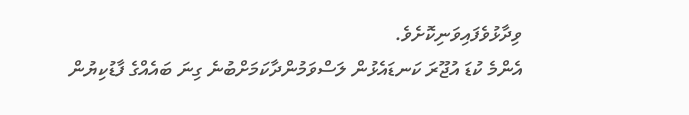ވިދާޅުވެފައިވަނިކޮށެވެ.
އެންމެ ކުޑަ އުޖޫރަ ކަނޑައެޅުން ލަސްވަމުންދާކަމަށްބުނެ ގިނަ ބައެއްގެ ފާޑުކިޔުން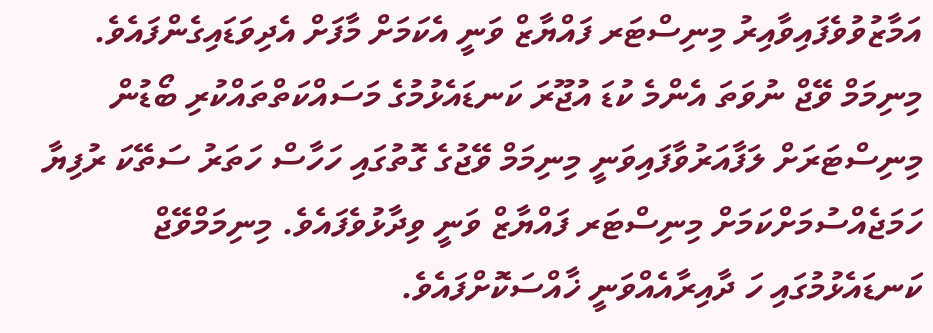އަމާޒުވުވެފައިވާއިރު މިނިސްޓަރ ފައްޔާޒް ވަނީ އެކަމަށް މާފަށް އެދިވަޑައިގެންފައެވެ.
މިނިމަމް ވޭޖް ނުވަތަ އެންމެ ކުޑަ އުޖޫރަ ކަނޑައެޅުމުގެ މަސައްކަތްތައްކުރި ބޯޑުން މިނިސްޓަރަށް ލަފާއަރުވާފައިވަނީ މިނިމަމް ވޭޖުގެ ގޮތުގައި ހަހާސް ހަތަރު ސަތޭކަ ރުފިޔާ ހަމަޖެއްސުމަށްކަމަށް މިނިސްޓަރ ފައްޔާޒް ވަނީ ވިދާޅުވެފައެވެ. މިނިމަމްވޭޖް ކަނޑައެޅުމުގައި ހަ ދާއިރާއެއްވަނީ ޚާއްސަކޮށްފައެވެ.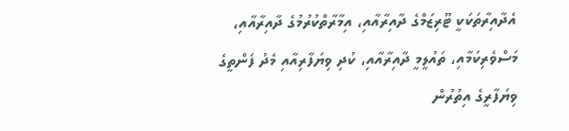އެދާއިރާތަކަކީ ޓޫރިޒަމްގެ ދާއިރާއާއި، އިމާރާތްކުރުމުގެ ދާއިރާއާއި، މަސްވެރިކަމާއި، ތައުލީމީ ދާއިރާއާއި، ކުދި ވިޔަފާރިއާއި މެދު ފަންތީގެ ވިޔަފާރީގެ އިތުރުން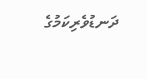ދަނޑުވެރިކަމުގެ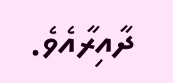ދާއިރާއެވެ.